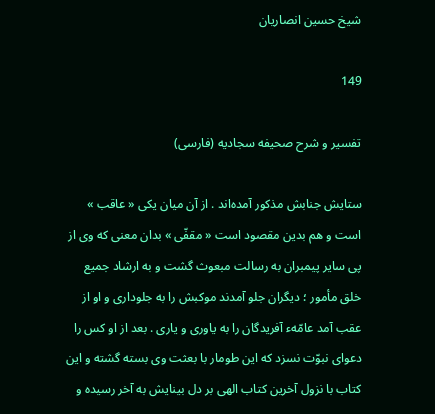شيخ حسين انصاريان

149

تفسير و شرح صحيفه سجاديه (فارسى)

ستايش جنابش مذكور آمده‌اند . از آن ميان يكى « عاقب » است و هم بدين مقصود است « مقفّى » بدان معنى كه وى از پى ساير پيمبران به رسالت مبعوث گشت و به ارشاد جميع خلق مأمور ؛ ديگران جلو آمدند موكبش را به جلودارى و او از عقب آمد عامّهء آفريدگان را به ياورى و يارى . بعد از او كس را دعواى نبوّت نسزد كه اين طومار با بعثت وى بسته گشته و اين كتاب با نزول آخرين كتاب الهى بر دل بينايش به آخر رسيده و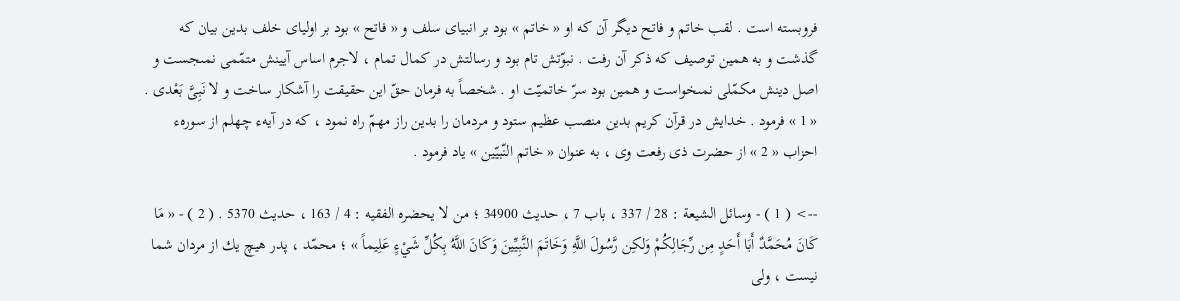فروبسته است . لقب خاتم و فاتح ديگر آن كه او « خاتم » بود بر انبياى سلف و « فاتح » بود بر اولياى خلف بدين بيان كه گذشت و به همين توصيف كه ذكر آن رفت . نبوّتش تام بود و رسالتش در كمال تمام ، لاجرم اساس آيينش متمّمى نمىجست و اصل دينش مكمّلى نمىخواست و همين بود سرّ خاتميّت او . شخصاً به فرمان حقّ اين حقيقت را آشكار ساخت و لا نَبِىَّ بَعْدى . « 1 » فرمود . خدايش در قرآن كريم بدين منصب عظيم ستود و مردمان را بدين راز مهمّ راه نمود ، كه در آيهء چهلم از سورهء احزاب « 2 » از حضرت ذى رفعت وى ، به عنوان « خاتم النّبيّين » ياد فرمود .

--> ( 1 ) - وسائل الشيعة : 28 / 337 ، باب 7 ، حديث 34900 ؛ من لا يحضره الفقيه : 4 / 163 ، حديث 5370 . ( 2 ) - « مَا كَانَ مُحَمَّدٌ أَبَا أَحَدٍ مِن رِّجَالِكُمْ وَلكِن رَّسُولَ اللَّهِ وَخَاتَمَ النَّبِيِّينَ وَكَانَ اللَّهُ بِكُلِّ شَيْءٍ عَلِيماً » ؛ محمّد ، پدر هيچ يك از مردان شما نيست ، ولى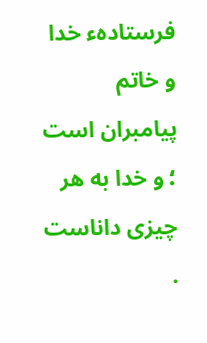فرستادهء خدا و خاتم پيامبران است ؛ و خدا به هر چيزى داناست .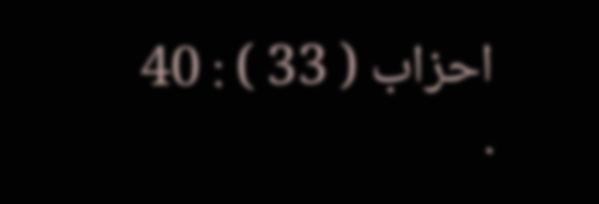احزاب ( 33 ) : 40 .